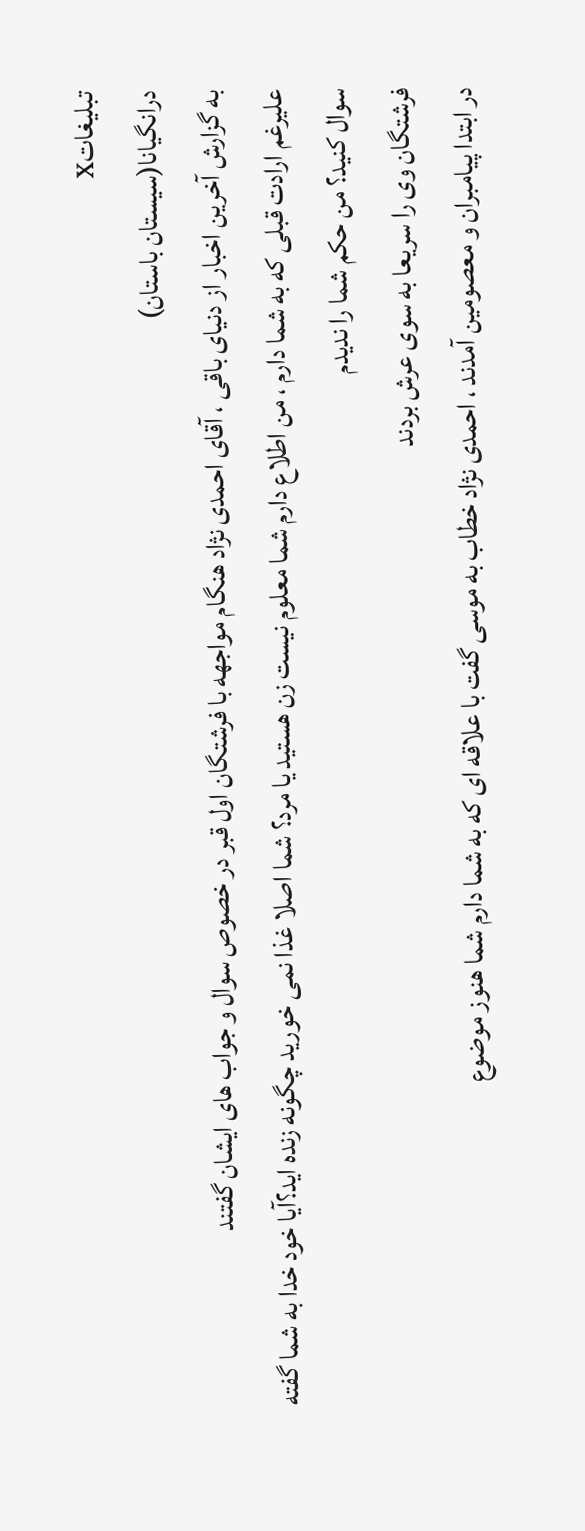تبليغاتX
درانگیانا(سیستان باستان)
به گزارش آخرین اخبار از دنیای باقی ، آقای احمدی نژاد هنگام مواجهه با فرشتگان اول قبر در خصوص سوال و جواب های ایشان گفتند
علیرغم ارادت قبلی که به شما دارم ، من اطلاع دارم شما معلوم نیست زن هستید یا مرد؟ شما اصلا غذا نمی خورید چگونه زنده اید؟آیا خود خدا به شما گفته سوال کنید؟ من حکم شما را ندیدم
فرشتگان وی را سریعا به سوی عرش بردند
در ابتدا پیامبران و معصومین آمدند ، احمدی نژاد خطاب به موسی گفت با علاقه ای که به شما دارم شما هنوز موضوع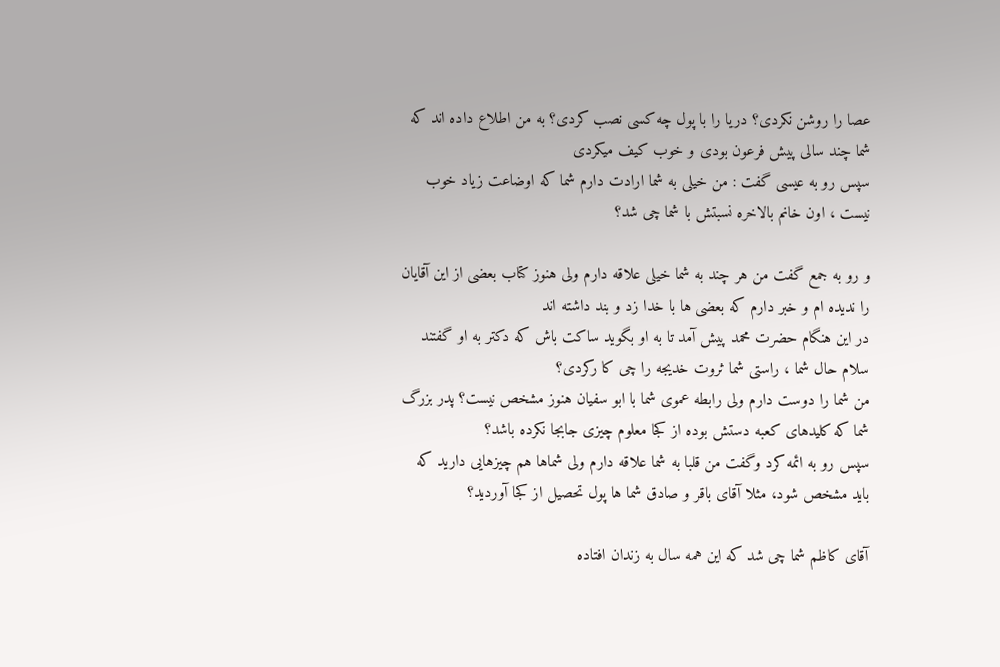عصا را روشن نکردی؟ دریا را با پول چه کسی نصب کردی؟ به من اطلاع داده اند که شما چند سالی پیش فرعون بودی و خوب کیف میکردی
سپس رو به عیسی گفت : من خیلی به شما ارادت دارم شما که اوضاعت زیاد خوب نیست ، اون خانم بالاخره نسبتش با شما چی شد؟

و رو به جمع گفت من هر چند به شما خیلی علاقه دارم ولی هنوز کتاب بعضی از این آقایان را ندیده ام و خبر دارم که بعضی ها با خدا زد و بند داشته اند
در این هنگام حضرت محمد پیش آمد تا به او بگوید ساکت باش که دکتر به او گفتند سلام حال شما ، راستی شما ثروت خدیجه را چی کا رکردی؟
من شما را دوست دارم ولی رابطه عموی شما با ابو سفیان هنوز مشخص نیست؟ پدر بزرگ شما که کلیدهای کعبه دستش بوده از کجا معلوم چیزی جابجا نکرده باشد؟
سپس رو به ائمه کرد وگفت من قلبا به شما علاقه دارم ولی شماها هم چیزهایی دارید که باید مشخص شود، مثلا آقای باقر و صادق شما ها پول تحصیل از کجا آوردید؟

آقای کاظم شما چی شد که این همه سال به زندان افتاده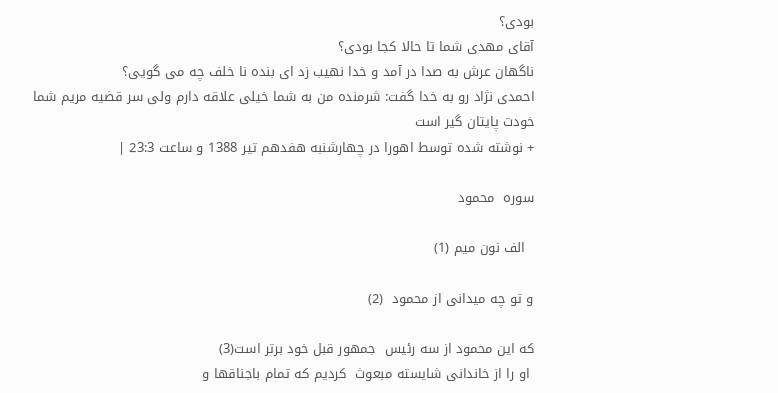بودی؟
آقای مهدی شما تا حالا کجا بودی؟
ناگهان عرش به صدا در آمد و خدا نهیب زد ای بنده نا خلف چه می گویی؟
احمدی نژاد رو به خدا گفت: شرمنده من به شما خیلی علاقه دارم ولی سر قضیه مریم شما خودت پایتان گیر است
+ نوشته شده توسط اهورا در چهارشنبه هفدهم تیر 1388 و ساعت 23:3 |

سوره  محمود

  الف نون میم (1)

و تو چه میدانی از محمود  (2)

که این محمود از سه رئیس  جمهور قبل خود برتر است(3)
 او را از خاندانی شایسته مبعوث  کردیم که تمام باجناقها و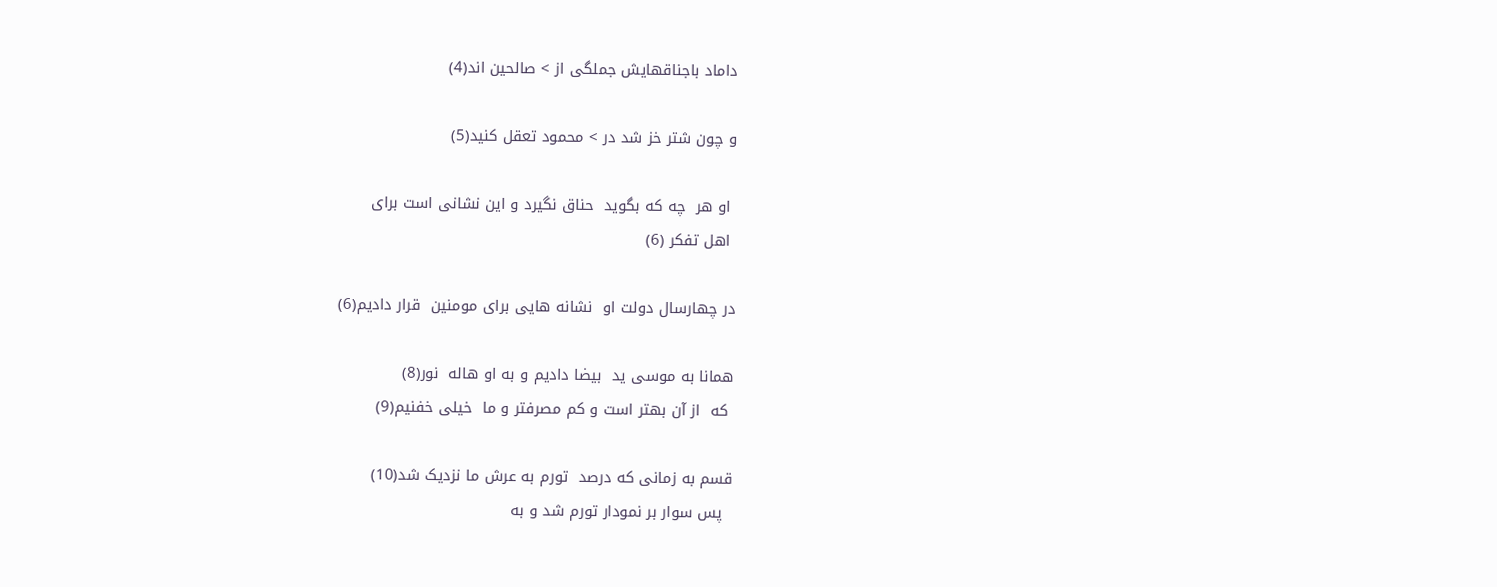داماد باجناقهایش جملگی از > صالحین اند(4)

و چون شتر خز شد در > محمود تعقل کنید(5)

 او هر  چه که بگوید  حناق نگیرد و این نشانی است برای
 اهل تفکر (6)

در چهارسال دولت او  نشانه هایی برای مومنین  قرار دادیم(6)

همانا به موسی ید  بیضا دادیم و به او هاله  نور(8)
 که  از آن بهتر است و کم مصرفتر و ما  خیلی خفنیم(9)

قسم به زمانی که درصد  تورم به عرش ما نزدیک شد(10)
  پس سوار بر نمودار تورم شد و به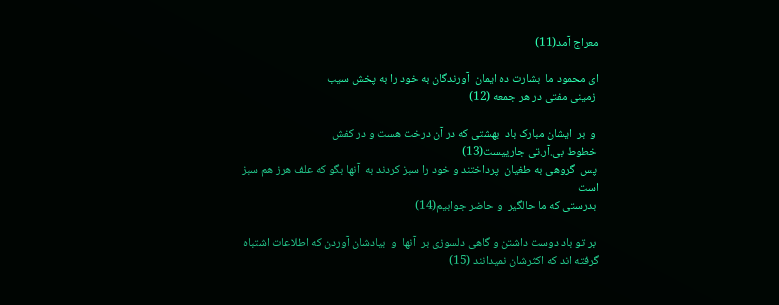معراج آمد(11)

ای محمود ما  بشارت ده ایمان  آورندگان به خود را به پخش سیب
 زمینی مفتی در هر جمعه (12)

 و  بر  ایشان مبارک باد  بهشتی که در آن درخت هست و در کفش
 خطوط بی.آر.تی جارییست(13)
 پس  گروهی به طغیان  پرداختند و خود را سبز کردند به  آنها بگو که علف هرز هم سبز   است
 بدرستی که ما حالگیر  و حاضر جوابیم(14)

 بر تو باد دوست داشتن و گاهی دلسوزی بر  آنها  و  بیادشان آوردن که اطلاعات اشتباه گرفته اند که اکثرشان نمیدانند (15)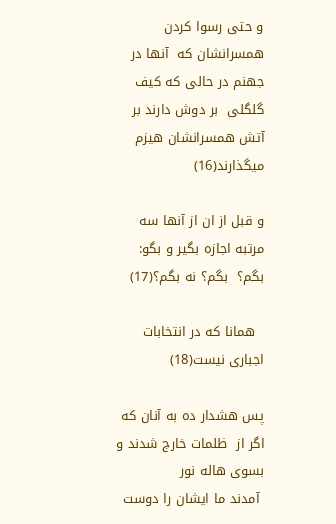و حتی رسوا کردن همسرانشان که  آنها در جهنم در حالی که کیف گلگلی  بر دوش دارند بر آتش همسرانشان هیزم  میگذارند(16)

و قبل از ان از آنها سه  مرتبه اجازه بگیر و بگو:  بگم؟  بگم؟ نه بگم؟(17)

  همانا که در انتخابات اجباری نیست(18)

پس هشدار ده به آنان که  اگر از  ظلمات خارج شدند و بسوی هاله نور
 آمدند ما ایشان را دوست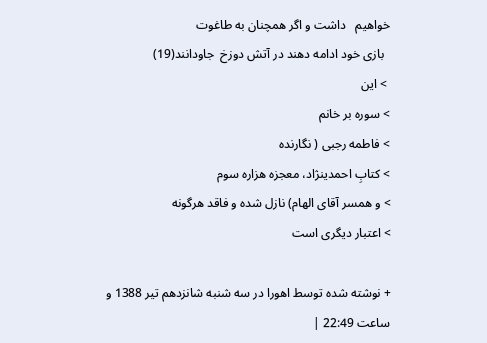خواهیم   داشت و اگر همچنان به طاغوت
  بازی خود ادامه دهند در آتش دوزخ  جاودانند(19)
 > این
> سوره بر خانم
> فاطمه رجبی ( نگارنده
> کتابِ احمدینژاد، معجزه هزاره سوم
> و همسر آقای الهام) نازل شده و فاقد هرگونه
> اعتبار دیگری است

+ نوشته شده توسط اهورا در سه شنبه شانزدهم تیر 1388 و ساعت 22:49 |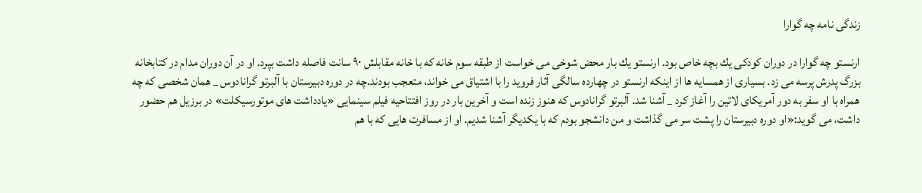زندگی نامه چه گوارا

ارنستو چه گوارا در دوران كودكى يك بچه خاص بود. ارنستو يك بار محض شوخى مى خواست از طبقه سوم خانه كه با خانه مقابلش ۹۰ سانت فاصله داشت بپرد. او در آن دوران مدام در كتابخانه بزرگ پدرش پرسه مى زد. بسيارى از همسايه ها از اينكه ارنستو در چهارده سالگى آثار فرويد را با اشتياق مى خواند، متعجب بودند.چه در دوره دبيرستان با آلبرتو گرانادوس _ همان شخصى كه چه همراه با او سفر به دور آمريكاى لاتين را آغاز كرد _ آشنا شد. آلبرتو گرانادوس كه هنوز زنده است و آخرين بار در روز افتتاحيه فيلم سينمايى «يادداشت هاى موتورسيكلت» در برزيل هم حضور داشت، مى گويد:«او دوره دبيرستان را پشت سر مى گذاشت و من دانشجو بودم كه با يكديگر آشنا شديم. او از مسافرت هايى كه با هم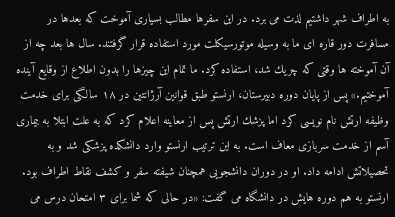به اطراف شهر داشتيم لذت مى برد. در اين سفرها مطالب بسيارى آموخت كه بعدها در مسافرت دور قاره اى ما به وسيله موتورسيكلت مورد استفاده قرار گرفتند. سال ها بعد چه از آن آموخته ها وقتى كه چريك شد، استفاده كرد. ما تمام اين چيزها را بدون اطلاع از وقايع آينده آموختيم.» پس از پايان دوره دبيرستان، ارنستو طبق قوانين آرژانتين در ۱۸ سالگى براى خدمت وظيفه ارتش نام نويسى كرد اما پزشك ارتش پس از معاينه اعلام كرد كه به علت ابتلا به بيمارى آسم از خدمت سربازى معاف است. به اين ترتيب ارنستو وارد دانشكده پزشكى شد و به تحصيلاتش ادامه داد. او در دوران دانشجويى همچنان شيفته سفر و كشف نقاط اطراف بود. ارنستو به هم دوره هايش در دانشگاه مى گفت: «در حالى كه شما براى ۳ امتحان درس مى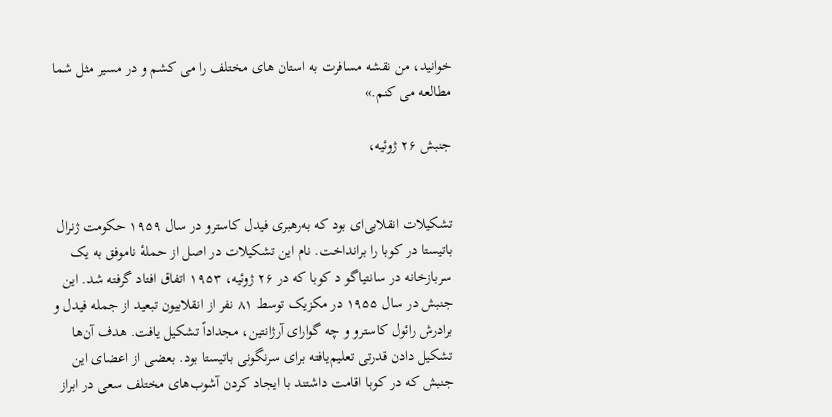خوانيد، من نقشه مسافرت به استان هاى مختلف را مى كشم و در مسير مثل شما مطالعه مى كنم.»

جنبش ۲۶ ژوئیه،


تشکیلات انقلابی‌ای بود که به‌رهبری فیدل کاسترو در سال ۱۹۵۹ حکومت ژنرال باتیستا در کوبا را برانداخت. نام این تشکیلات در اصل از حملهٔ ناموفق به یک سربازخانه در سانتیاگو د کوبا که در ۲۶ ژوئیه، ۱۹۵۳ اتفاق افتاد گرفته شد. این جنبش در سال ۱۹۵۵ در مکزیک توسط ۸۱ نفر از انقلابیون تبعید از جمله فیدل و برادرش رائول کاسترو و چه گوارای آرژانتین، مجداداً تشکیل یافت. هدف آن‌ها تشکیل دادن قدرتی تعلیم‌یافته برای سرنگونی باتیستا بود. بعضی از اعضای این جنبش که در کوبا اقامت داشتند با ایجاد کردن آشوب‌های مختلف سعی در ابراز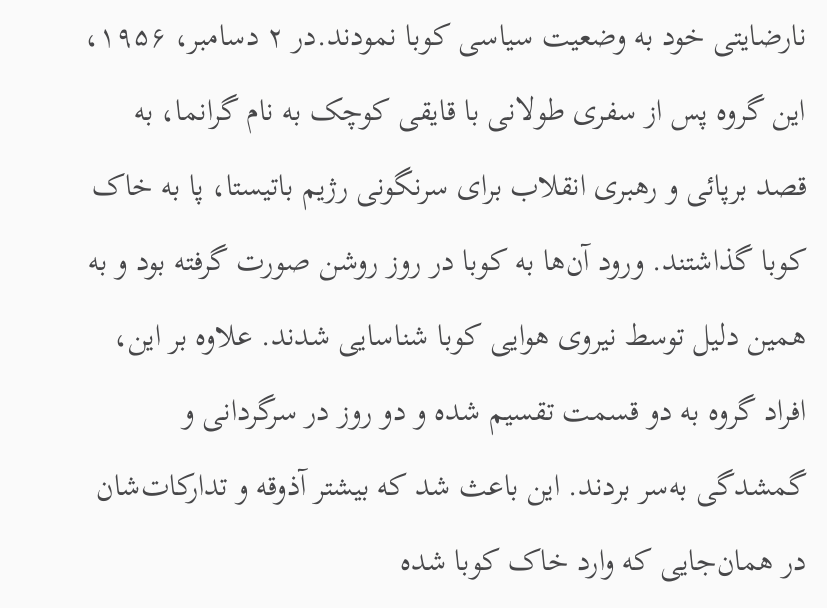نارضایتی خود به وضعیت سیاسی کوبا نمودند.در ۲ دسامبر، ۱۹۵۶، این گروه پس از سفری طولانی با قایقی کوچک به نام گرانما، به قصد برپائی و رهبری انقلاب برای سرنگونی رژیم باتیستا، پا به خاک کوبا گذاشتند. ورود آن‌ها به کوبا در روز روشن صورت گرفته بود و به همین دلیل توسط نیروی هوایی کوبا شناسایی شدند. علاوه بر این، افراد گروه به دو قسمت تقسیم شده و دو روز در سرگردانی و گمشدگی به‌سر بردند. این باعث شد که بیشتر آذوقه و تدارکات‌شان در همان‌جایی که وارد خاک کوبا شده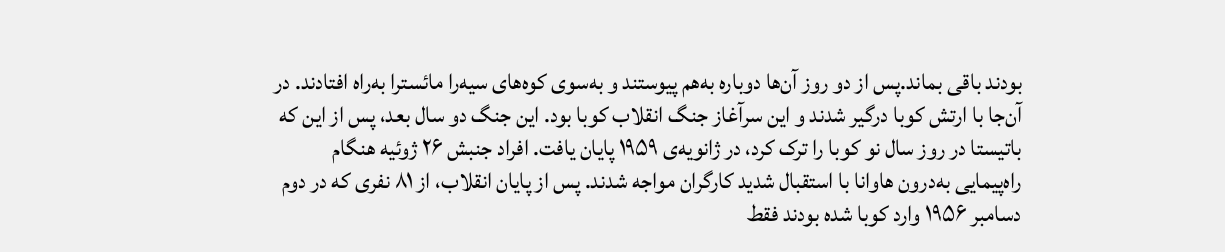بودند باقی بماند.پس از دو روز آن‌ها دوباره به‌هم پیوستند و به‌سوی کوه‌های سیه‌را مائسترا به‌راه افتادند. در آن‌جا با ارتش کوبا درگیر شدند و این سرآغاز جنگ انقلاب کوبا بود. این جنگ دو سال بعد، پس از این که باتیستا در روز سال نو کوبا را ترک کرد، در ژانویه‌ی ۱۹۵۹ پایان یافت. افراد جنبش ۲۶ ژوئیه هنگام راه‌پیمایی به‌درون هاوانا با استقبال شدید کارگران مواجه شدند. پس از پایان انقلاب، از ۸۱ نفری که در دوم دسامبر ۱۹۵۶ وارد کوبا شده بودند فقط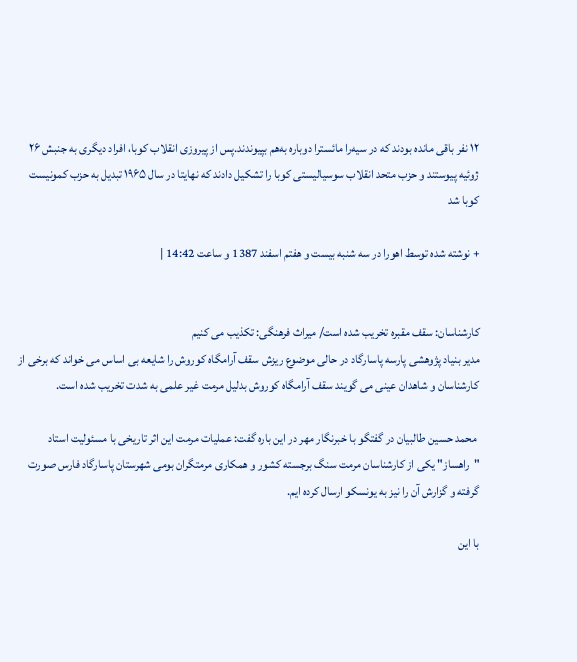۱۲ نفر باقی مانده بودند که در سیه‌را مائسترا دوباره به‌هم بپیوندند.پس از پیروزی انقلاب کوبا، افراد دیگری به جنبش ۲۶ ژوئیه پیوستند و حزب متحد انقلاب سوسیالیستی کوبا را تشکیل دادند که نهایتا در سال ۱۹۶۵ تبدیل به حزب کمونیست کوبا شد

+ نوشته شده توسط اهورا در سه شنبه بیست و هفتم اسفند 1387 و ساعت 14:42 |


کارشناسان: سقف مقبره تخریب شده است/ میراث فرهنگی: تکذیب می کنیم
مدیر بنیاد پژوهشی پارسه پاسارگاد در حالی موضوع ریزش سقف آرامگاه کوروش را شایعه بی اساس می خواند که برخی از کارشناسان و شاهدان عینی می گویند سقف آرامگاه کوروش بدلیل مرمت غیر علمی به شدت تخریب شده است.

 محمد حسین طالبیان در گفتگو با خبرنگار مهر در این باره گفت: عملیات مرمت این اثر تاریخی با مسئولیت استاد "راهساز" یکی از کارشناسان مرمت سنگ برجسته کشور و همکاری مرمتگران بومی شهرستان پاسارگاد فارس صورت گرفته و گزارش آن را نیز به یونسکو ارسال کرده ایم.

با این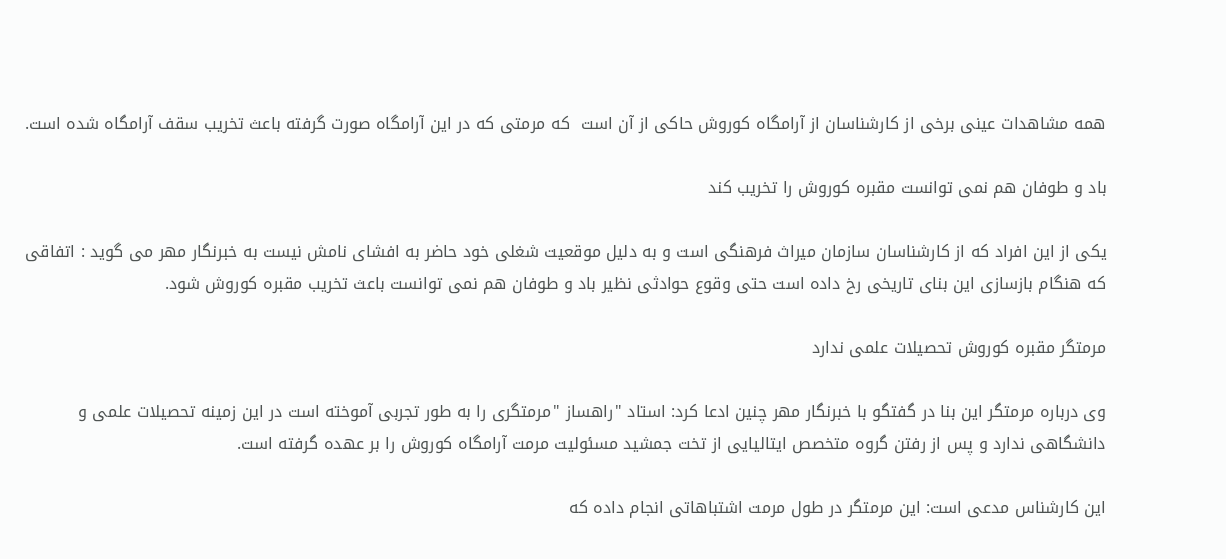همه مشاهدات عینی برخی از کارشناسان از آرامگاه کوروش حاکی از آن است  که مرمتی که در این آرامگاه صورت گرفته باعث تخریب سقف آرامگاه شده است.

باد و طوفان هم نمی توانست مقبره کوروش را تخریب کند

یکی از این افراد که از کارشناسان سازمان میراث فرهنگی است و به دلیل موقعیت شغلی خود حاضر به افشای نامش نیست به خبرنگار مهر می گوید : اتفاقی که هنگام بازسازی این بنای تاریخی رخ داده است حتی وقوع حوادثی نظیر باد و طوفان هم نمی توانست باعث تخریب مقبره کوروش شود.

مرمتگر مقبره کوروش تحصیلات علمی ندارد

وی درباره مرمتگر این بنا در گفتگو با خبرنگار مهر چنین ادعا کرد: استاد "راهساز "مرمتگری را به طور تجربی آموخته است در این زمینه تحصیلات علمی و دانشگاهی ندارد و پس از رفتن گروه متخصص ایتالیایی از تخت جمشید مسئولیت مرمت آرامگاه کوروش را بر عهده گرفته است.

این کارشناس مدعی است: این مرمتگر در طول مرمت اشتباهاتی انجام داده که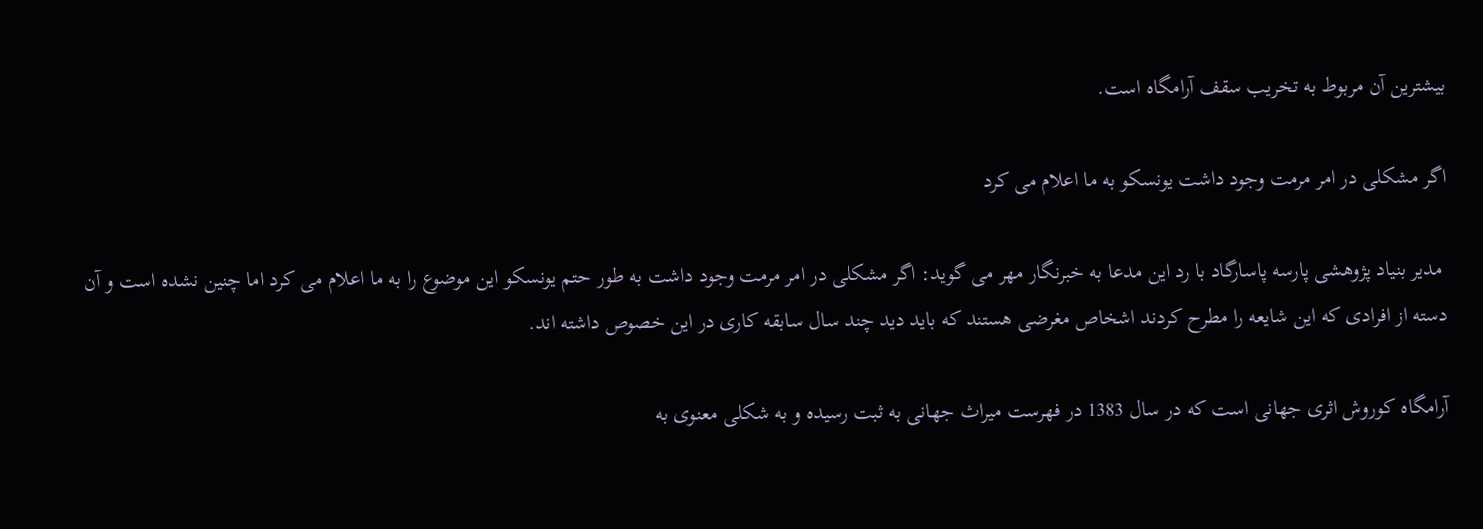بیشترین آن مربوط به تخریب سقف آرامگاه است.

اگر مشکلی در امر مرمت وجود داشت یونسکو به ما اعلام می کرد

 مدیر بنیاد پژوهشی پارسه پاسارگاد با رد این مدعا به خبرنگار مهر می گوید: اگر مشکلی در امر مرمت وجود داشت به طور حتم یونسکو این موضوع را به ما اعلام می کرد اما چنین نشده است و آن دسته از افرادی که این شایعه را مطرح کردند اشخاص مغرضی هستند که باید دید چند سال سابقه کاری در این خصوص داشته اند.

آرامگاه کوروش اثری جهانی است که در سال 1383 در فهرست میراث جهانی به ثبت رسیده و به شکلی معنوی به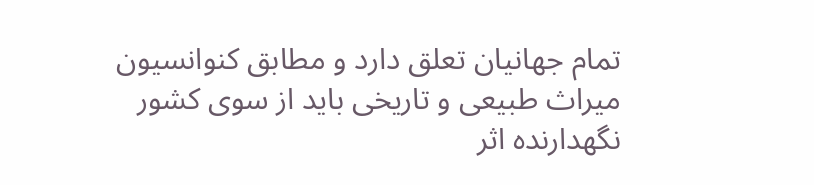تمام جهانیان تعلق دارد و مطابق کنوانسیون میراث طبیعی و تاریخی باید از سوی کشور نگهدارنده اثر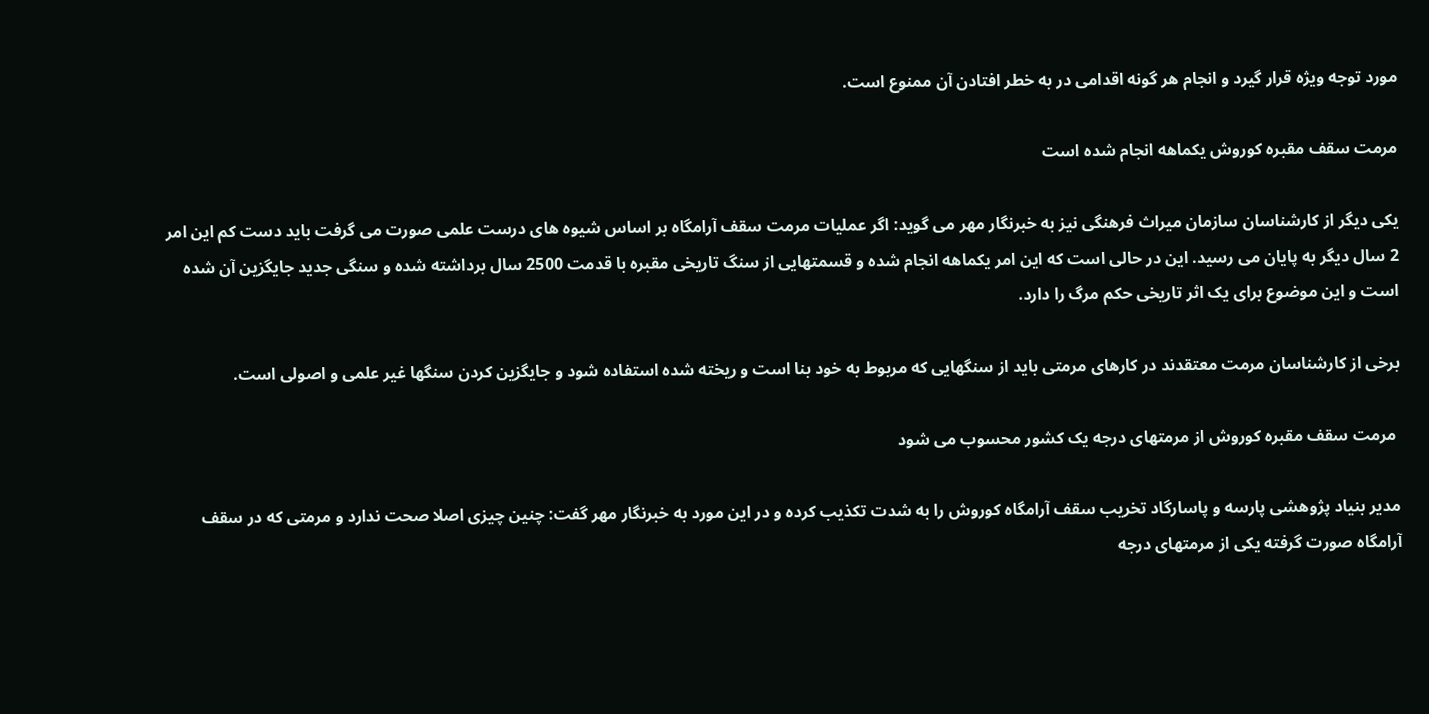مورد توجه ویژه قرار گیرد و انجام هر گونه اقدامی در به خطر افتادن آن ممنوع است.

مرمت سقف مقبره کوروش یکماهه انجام شده است

یکی دیگر از کارشناسان سازمان میراث فرهنگی نیز به خبرنگار مهر می گوید: اگر عملیات مرمت سقف آرامگاه بر اساس شیوه های درست علمی صورت می گرفت باید دست کم این امر 2 سال دیگر به پایان می رسید. این در حالی است که این امر یکماهه انجام شده و قسمتهایی از سنگ تاریخی مقبره با قدمت 2500 سال برداشته شده و سنگی جدید جایگزین آن شده است و این موضوع برای یک اثر تاریخی حکم مرگ را دارد.

برخی از کارشناسان مرمت معتقدند در کارهای مرمتی باید از سنگهایی که مربوط به خود بنا است و ریخته شده استفاده شود و جایگزین کردن سنگها غیر علمی و اصولی است.

 مرمت سقف مقبره کوروش از مرمتهای درجه یک کشور محسوب می شود

مدیر بنیاد پژوهشی پارسه و پاسارگاد تخریب سقف آرامگاه کوروش را به شدت تکذیب کرده و در این مورد به خبرنگار مهر گفت: چنین چیزی اصلا صحت ندارد و مرمتی که در سقف آرامگاه صورت گرفته یکی از مرمتهای درجه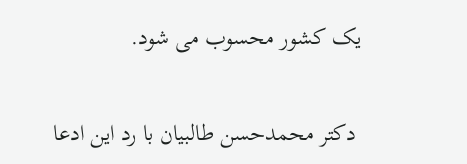یک کشور محسوب می شود.

 دکتر محمد‌حسن طالبیان با رد این ادعا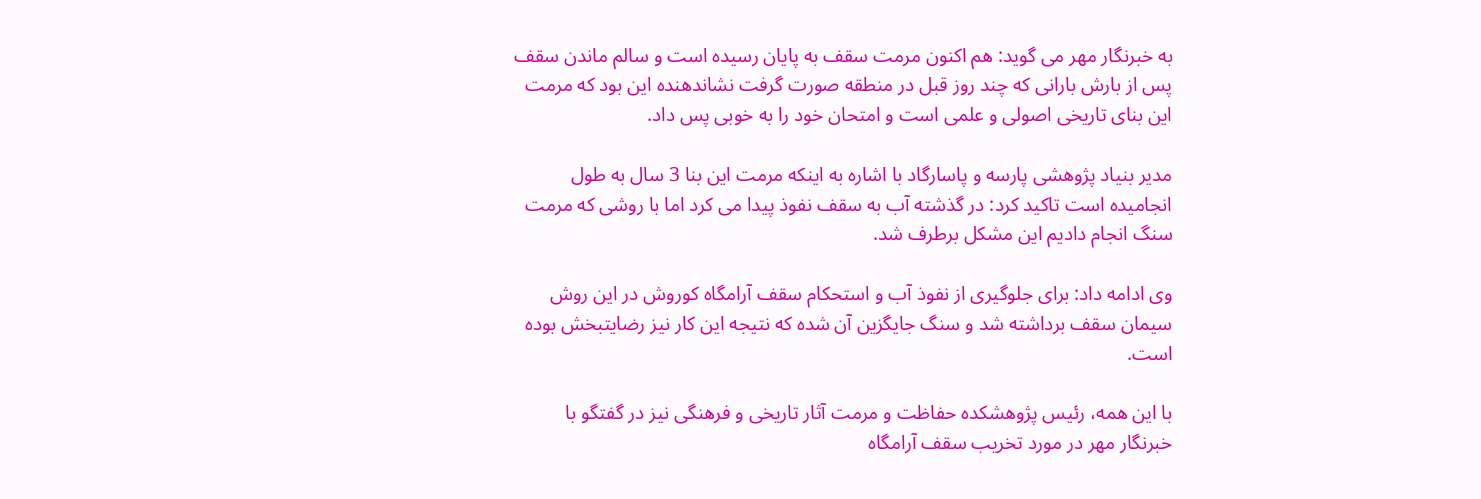به خبرنگار مهر می گوید: هم اکنون مرمت سقف به پایان رسیده است و سالم ماندن سقف پس از بارش بارانی که چند روز قبل در منطقه صورت گرفت نشاندهنده این بود که مرمت این بنای تاریخی اصولی و علمی است و امتحان خود را به خوبی پس داد.

مدیر بنیاد پژوهشی پارسه و پاسارگاد با اشاره به اینکه مرمت این بنا 3 سال به طول انجامیده است تاکید کرد: در گذشته آب به سقف نفوذ پیدا می کرد اما با روشی که مرمت سنگ انجام دادیم این مشکل برطرف شد.

وی ادامه داد: برای جلوگیری از نفوذ آب و استحکام سقف آرامگاه کوروش در این روش سیمان سقف برداشته شد و سنگ جایگزین آن شده که نتیجه این کار نیز رضایتبخش بوده است.

با این همه، رئیس پژوهشکده حفاظت و مرمت آثار تاریخی و فرهنگی نیز در گفتگو با خبرنگار مهر در مورد تخریب سقف آرامگاه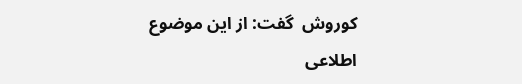کوروش  گفت: از این موضوع اطلاعی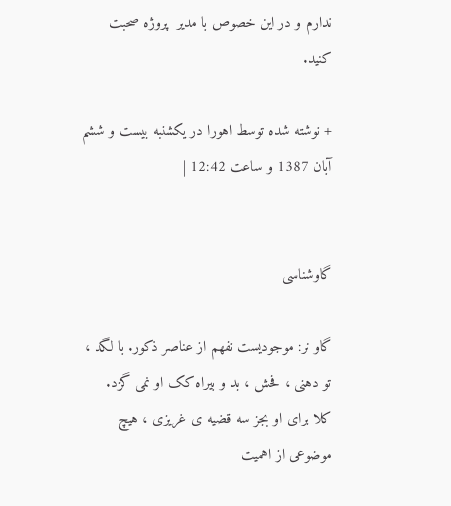ندارم و در این خصوص با مدیر  پروژه صحبت کنید.

+ نوشته شده توسط اهورا در یکشنبه بیست و ششم آبان 1387 و ساعت 12:42 |


گاوشناسی

گاو نر: موجودیست نفهم از عناصر ذکور. با لگد ، تو دهنی ، فحش ، بد و بیراه کک او نمی گزد. کلا برای او بجز سه قضیه ی غریزی ، هیچ موضوعی از اهمیت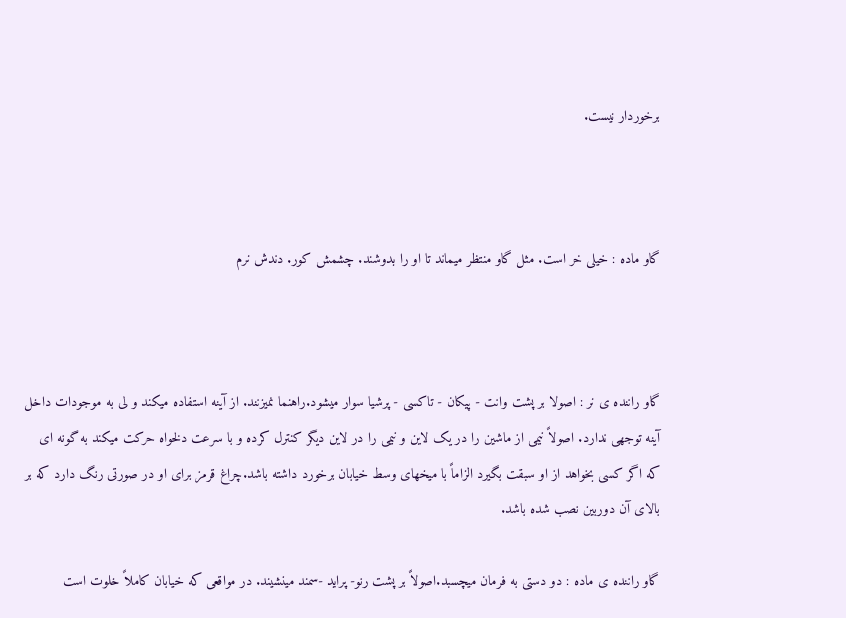برخوردار نیست.



گاو ماده : خیلی خر است. مثل گاو منتظر میماند تا او را بدوشند. چشمش کور. دندش نرم



گاو راننده ی نر : اصولا بر پشت وانت - پیکان - تاکسی - پرشیا سوار میشود.راهنما نمیزنند. از آینه استفاده میکند و لی به موجودات داخل آینه توجهی ندارد. اصولاً نیمی از ماشین را در یک لاین و نیمی را در لاین دیگر کنترل کرده و با سرعت دلخواه حرکت میکند به گونه ای که اگر کسی بخواهد از او سبقت بگیرد الزاماً با میخهای وسط خیابان برخورد داشته باشد.چراغ قرمز برای او در صورتی رنگ دارد که بر بالای آن دوربین نصب شده باشد.

گاو راننده ی ماده : دو دستی به فرمان میچسبد.اصولاً بر پشت رنو- پراید -سمند مینشیند. در مواقعی که خیابان کاملاً خلوت است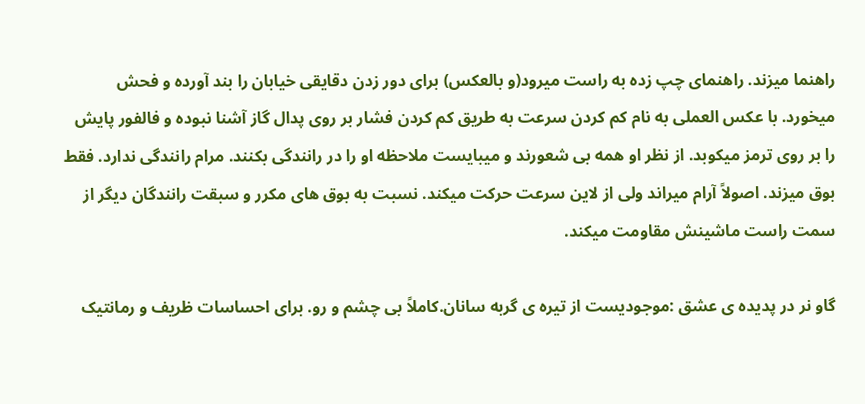راهنما میزند. راهنمای چپ زده به راست میرود(و بالعکس) برای دور زدن دقایقی خیابان را بند آورده و فحش میخورد. با عکس العملی به نام کم کردن سرعت به طریق کم کردن فشار بر روی پدال گاز آشنا نبوده و فالفور پایش را بر روی ترمز میکوبد. از نظر او همه بی شعورند و میبایست ملاحظه او را در رانندگی بکنند. مرام رانندگی ندارد. فقط بوق میزند. اصولاً آرام میراند ولی از لاین سرعت حرکت میکند. نسبت به بوق های مکرر و سبقت رانندگان دیگر از سمت راست ماشینش مقاومت میکند.

گاو نر در پدیده ی عشق :موجودیست از تیره ی گربه سانان.کاملاً بی چشم و رو. برای احساسات ظریف و رمانتیک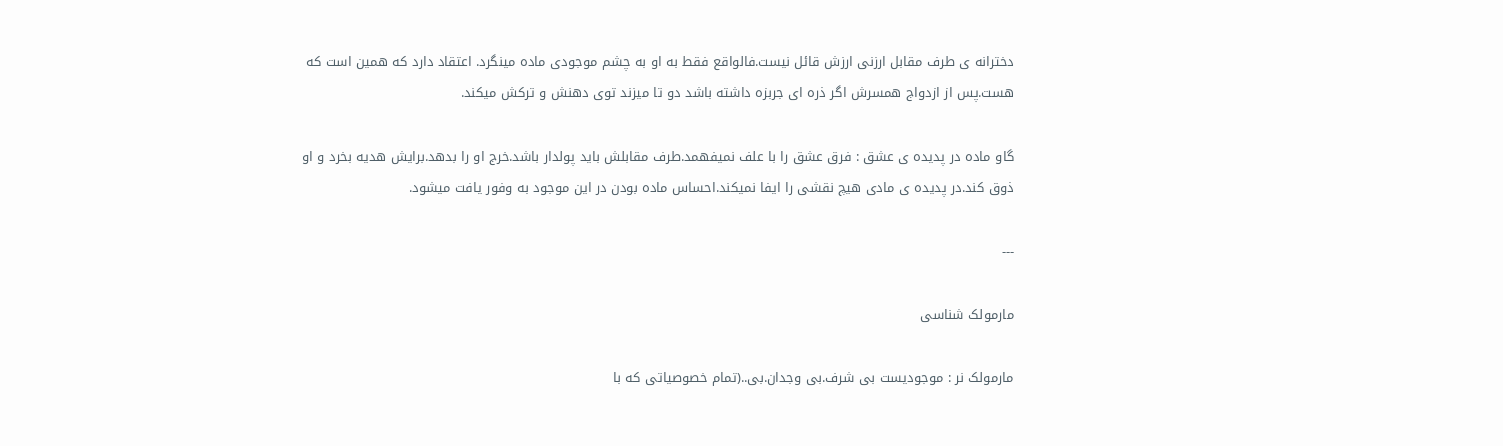دخترانه ی طرف مقابل ارزنی ارزش قائل نیست.فالواقع فقط به او به چشم موجودی ماده مینگرد. اعتقاد دارد که همین است که هست.پس از ازدواج همسرش اگر ذره ای جربزه داشته باشد دو تا میزند توی دهنش و ترکش میکند.

گاو ماده در پدیده ی عشق : فرق عشق را با علف نمیفهمد.طرف مقابلش باید پولدار باشد.خرج او را بدهد.برایش هدیه بخرد و او ذوق کند.در پدیده ی مادی هیچ نقشی را ایفا نمیکند.احساس ماده بودن در این موجود به وفور یافت میشود.

---

مارمولک شناسی

مارمولک نر : موجودیست بی شرف.بی وجدان.بی..(تمام خصوصیاتی که با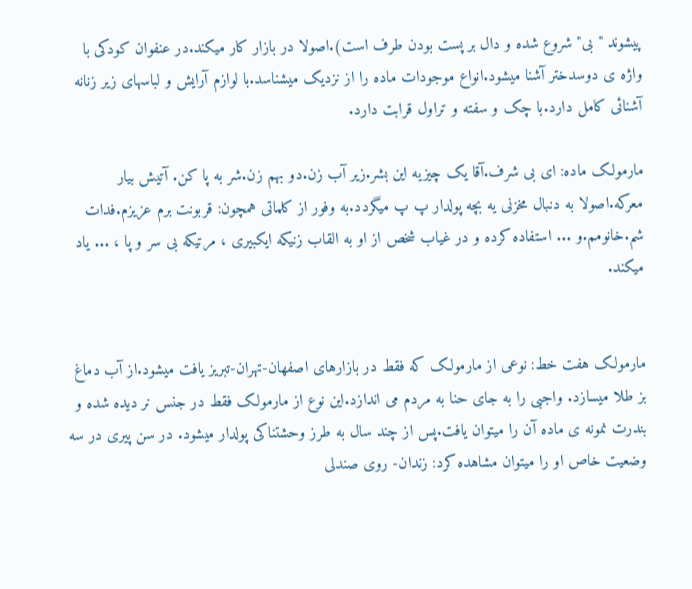پیشوند "بی" شروع شده و دال بر پست بودن طرف است).اصولا در بازار کار میکند.در عنفوان کودکی با واژه ی دوسدختر آشنا میشود.انواع موجودات ماده را از نزدیک میشناسد.با لوازم آرایش و لباسهای زیر زنانه آشنائی کامل دارد.با چک و سفته و تراول قرابت دارد.

مارمولک ماده: ای بی شرف.آقا یک چیزیه این بشر.زیر آب زن.دو بهم زن.شر به پا کن. آتیش بیار معرکه.اصولا به دنبال مخزنی یه بچه پولدار پ پ میگردد.به وفور از کلماتی همچون: قربونت برم عزیزم.فدات شم.خانومم.و ... استفاده کرده و در غیاب شخص از او به القاب زنیکه ایکبیری ، مرتیکه بی سر و پا ، ... یاد میکند.


مارمولک هفت خط: نوعی از مارمولک که فقط در بازارهای اصفهان-تهران-تبریز یافت میشود.از آب دماغ بز طلا میسازد. واجبی را به جای حنا به مردم می اندازد.این نوع از مارمولک فقط در جنس نر دیده شده و بندرت نمونه ی ماده آن را میتوان یافت.پس از چند سال به طرز وحشتناکی پولدار میشود. در سن پیری در سه وضعیت خاص او را میتوان مشاهده کرد: زندان- روی صندلی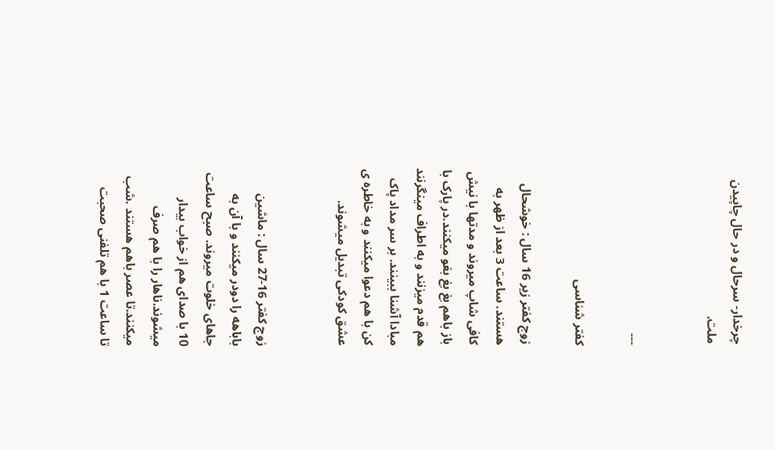چرخدار- سرحال و در حال چاپیدن ملت.


---

کفتر شناسی

زوج کفتر زیر 16 سال : خوشحال هستند. ساعت 3 بعد از ظهر به کافی شاپ میروند و مدتها با نیش باز باهم بغ بغ بغو میکنند.در پارک با هم قدم میزنند و به اطراف مینگرنند مبادا آشنا ببینند. بر سر مداد پاک کن با هم دعوا میکنند و به خاطره ی عشق کودکی تبدیل میشوند.


زوج کفتر 16-27 سال : ماشین باباهه را دودر میکنند و با آن به جاهای خلوت میروند. صبح ساعت 10 با صدای هم از خواب بیدار میشوند.ناهار را با هم صرف میکنند.تا عصر باهم هستند .شب تا ساعت 1 با هم تلفنی صحبت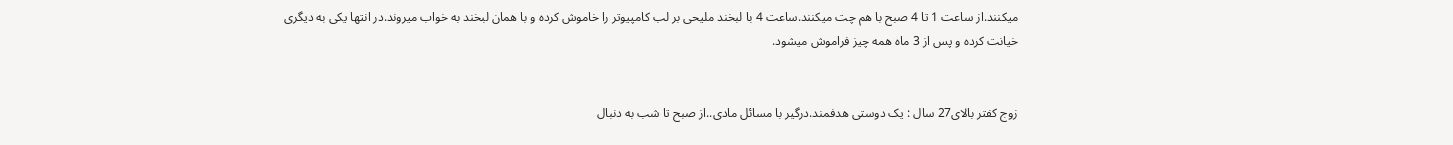میکنند.از ساعت 1 تا 4 صبح با هم چت میکنند.ساعت 4 با لبخند ملیحی بر لب کامپیوتر را خاموش کرده و با همان لبخند به خواب میروند.در انتها یکی به دیگری خیانت کرده و پس از 3 ماه همه چیز فراموش میشود.


زوج کفتر بالای27 سال : یک دوستی هدفمند.درگیر با مسائل مادی..از صبح تا شب به دنبال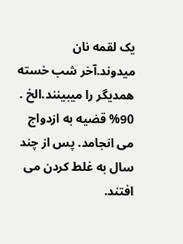یک لقمه نان میدوند.آخر شب خسته همدیگر را میبینند.الخ . 90% قضیه به ازدواج می انجامد. پس از چند سال به غلط کردن می افتند.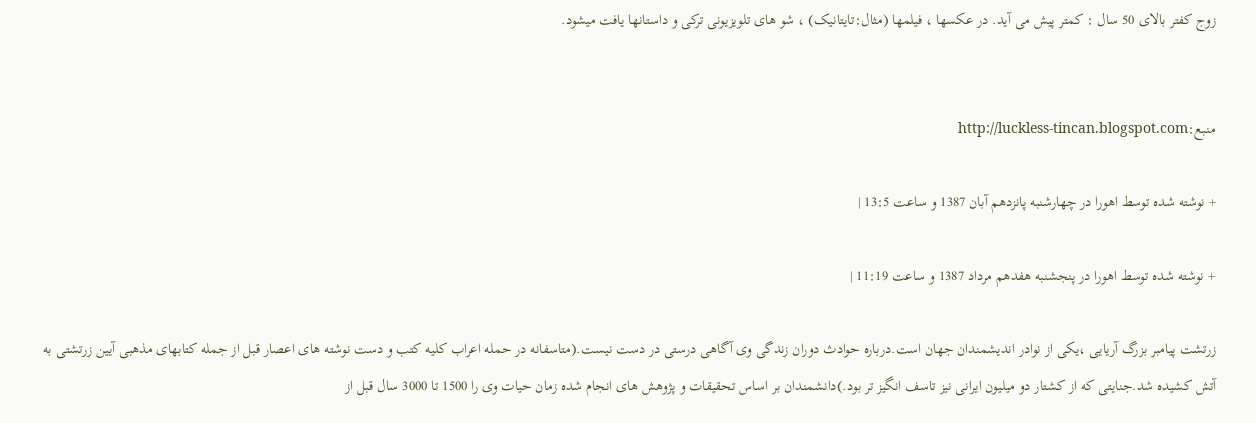زوج کفتر بالای 50 سال : کمتر پیش می آید. در عکسها ، فیلمها (مثال:تایتانیک) ، شو های تلویزیونی ترکی و داستانها یافت میشود.


منبع:http://luckless-tincan.blogspot.com

+ نوشته شده توسط اهورا در چهارشنبه پانزدهم آبان 1387 و ساعت 13:5 |

+ نوشته شده توسط اهورا در پنجشنبه هفدهم مرداد 1387 و ساعت 11:19 |

زرتشت پیامبر بزرگ آریایی ،یکی از نوادر اندیشمندان جهان است.درباره حوادث دوران زندگی وی آگاهی درستی در دست نیست.(متاسفانه در حمله اعراب کلیه کتب و دست نوشته های اعصار قبل از جمله کتابهای مذهبی آیین زرتشتی به آتش کشیده شد.جنایتی که از کشتار دو میلیون ایرانی نیز تاسف انگیز تر بود.)دانشمندان بر اساس تحقیقات و پژوهش های انجام شده زمان حیات وی را 1500 تا 3000 سال قبل از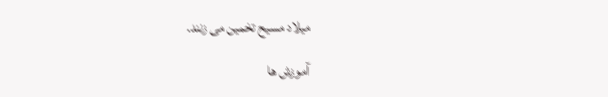میلاد مسیح تخمین می زنند.

آموزش ها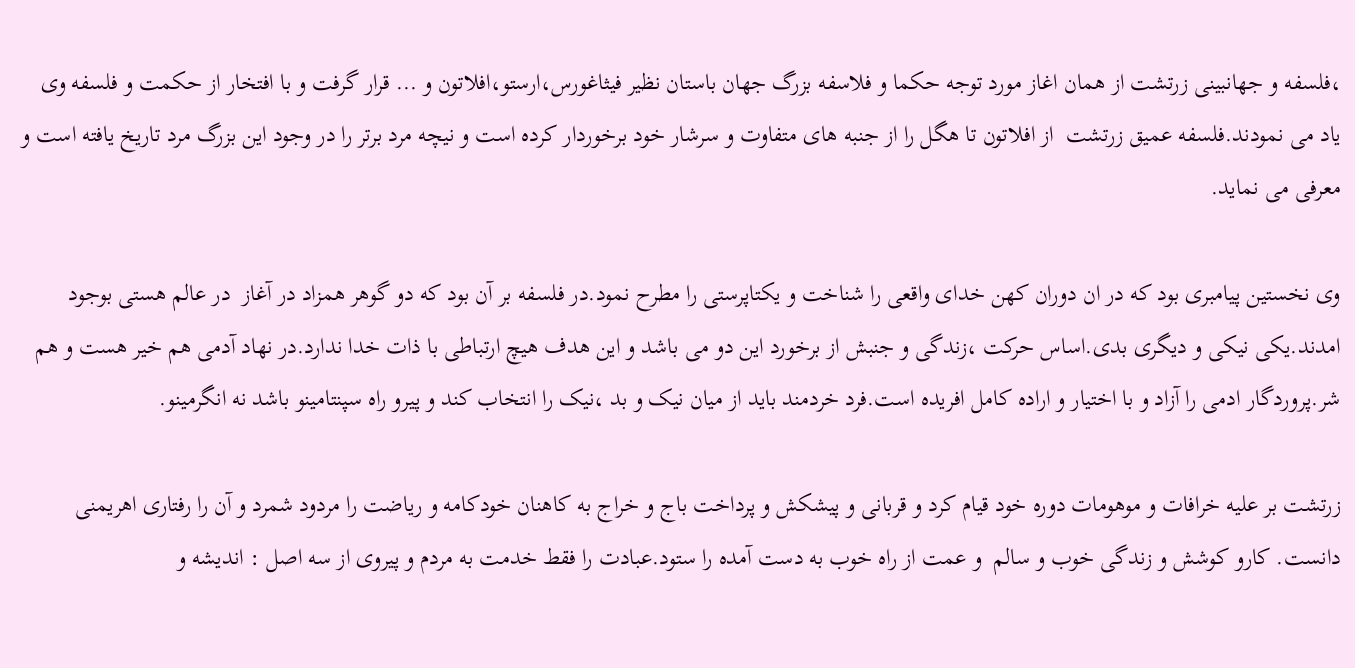،فلسفه و جهانبینی زرتشت از همان اغاز مورد توجه حکما و فلاسفه بزرگ جهان باستان نظیر فیثاغورس،ارستو،افلاتون و ... قرار گرفت و با افتخار از حکمت و فلسفه وی یاد می نمودند.فلسفه عمیق زرتشت  از افلاتون تا هگل را از جنبه های متفاوت و سرشار خود برخوردار کرده است و نیچه مرد برتر را در وجود این بزرگ مرد تاریخ یافته است و معرفی می نماید.

وی نخستین پیامبری بود که در ان دوران کهن خدای واقعی را شناخت و یکتاپرستی را مطرح نمود.در فلسفه بر آن بود که دو گوهر همزاد در آغاز  در عالم هستی بوجود امدند.یکی نیکی و دیگری بدی.اساس حرکت ،زندگی و جنبش از برخورد این دو می باشد و این هدف هیچ ارتباطی با ذات خدا ندارد.در نهاد آدمی هم خیر هست و هم شر.پروردگار ادمی را آزاد و با اختیار و اراده کامل افریده است.فرد خردمند باید از میان نیک و بد ،نیک را انتخاب کند و پیرو راه سپنتامینو باشد نه انگرمینو.

زرتشت بر علیه خرافات و موهومات دوره خود قیام کرد و قربانی و پیشکش و پرداخت باج و خراج به کاهنان خودکامه و ریاضت را مردود شمرد و آن را رفتاری اهریمنی دانست. کارو کوشش و زندگی خوب و سالم  و عمت از راه خوب به دست آمده را ستود.عبادت را فقط خدمت به مردم و پیروی از سه اصل : اندیشه و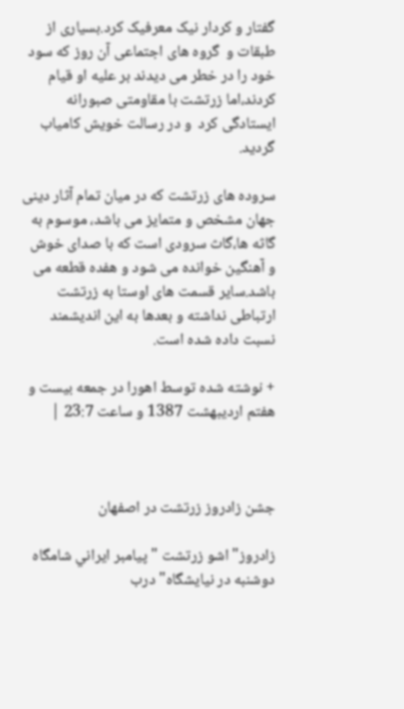گفتار و کردار نیک معرفیک کرد.بسیاری از طبقات و  گروه های اجتماعی آن روز که سود خود را در خطر می دیدند بر علیه او قیام کردند،اما زرتشت با مقاومتی صبورانه ایستادگی کرد  و در رسالت خویش کامیاب گردید.

سروده های زرتشت که در میان تمام آثار دینی جهان مشخص و متمایز می باشد، موسوم به گاثه ها،گاث سرودی است که با صدای خوش و آهنگین خوانده می شود و هفده قطعه می باشد.سایر قسمت های اوستا به زرتشت ارتباطی نداشته و بعدها به این اندیشمند نسبت داده شده است.

+ نوشته شده توسط اهورا در جمعه بیست و هفتم اردیبهشت 1387 و ساعت 23:7 |



جشن زادروز زرتشت در اصفهان

زادروز" اشو زرتشت " پيامبر ايراني شامگاه دوشنبه در نيايشگاه" درب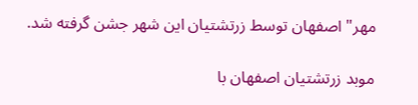مهر" اصفهان توسط زرتشتيان اين شهر جشن گرفته شد.

موبد زرتشتيان اصفهان با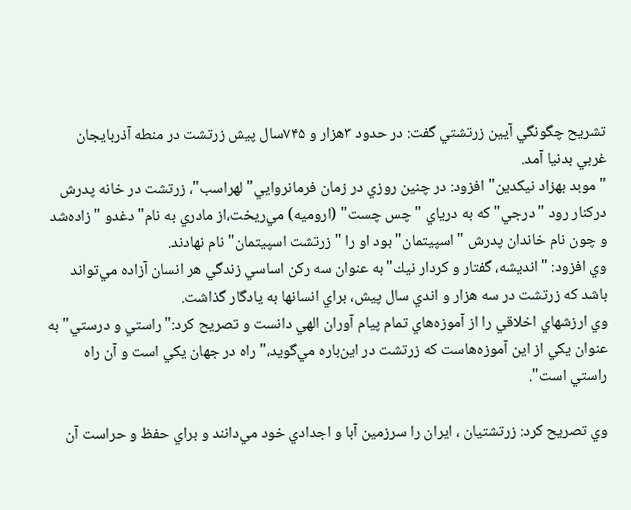تشريح چگونگي آيين زرتشتي گفت: در حدود ۳هزار و ۷۴۵سال پيش زرتشت در منطه آذربايجان غربي بدنيا آمد.
"موبد بهزاد نيكدين" افزود: در چنين روزي در زمان فرمانروايي" لهراسب"، زرتشت در خانه پدرش دركنار رود "درجي" كه به درياي " چس چست" (اروميه) مي‌ريخت،از مادري به نام"دغدو "زاده‌شد و چون نام خاندان پدرش "اسپيتمان" بود او را "زرتشت اسپيتمان" نام نهادند.
وي افزود: "انديشه، گفتار و كردار نيك"به عنوان سه ركن اساسي زندگي هر انسان آزاده مي‌تواند باشد كه زرتشت در سه هزار و اندي سال پيش، براي انسانها به يادگار گذاشت.
وي ارزشهاي اخلاقي را از آموزه‌هاي تمام پيام آوران الهي دانست و تصريح كرد:"راستي و درستي" به عنوان يكي از اين آموزه‌هاست كه زرتشت در اين‌باره مي‌گويد،" راه در جهان يكي است و آن راه راستي است".

وي تصريح كرد: زرتشتيان ، ايران را سرزمين آبا و اجدادي خود مي‌دانند و براي حفظ و حراست آن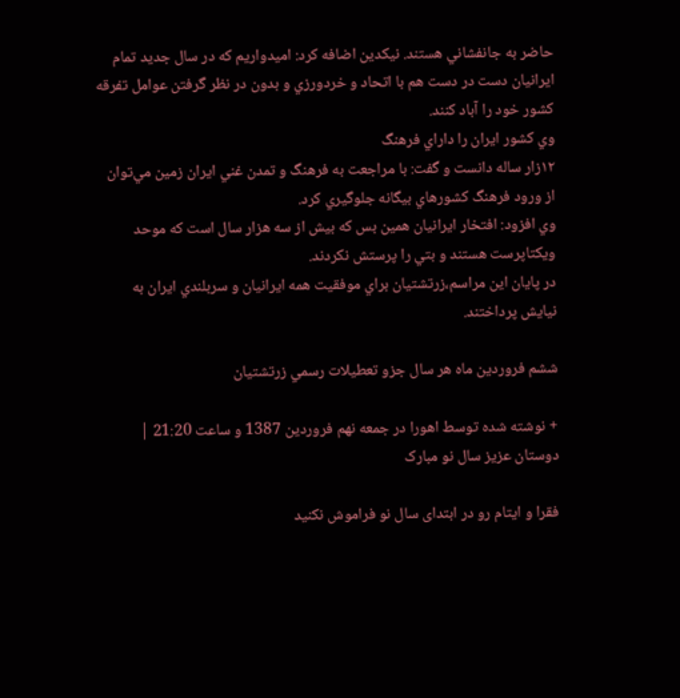حاضر به جانفشاني هستند. نيكدين اضافه كرد: اميدواريم كه در سال جديد تمام ايرانيان دست در دست هم با اتحاد و خردورزي و بدون در نظر گرفتن عوامل تفرقه كشور خود را آباد كنند.
وي كشور ايران را داراي فرهنگ
۱۲زار ساله دانست و گفت: با مراجعت به فرهنگ و تمدن غني ايران زمين مي‌توان از ورود فرهنگ كشورهاي بيگانه جلوگيري كرد.
وي افزود: افتخار ايرانيان همين بس كه بيش از سه هزار سال است كه موحد ويكتاپرست هستند و بتي را پرستش نكردند.
در پايان اين مراسم،زرتشتيان براي موفقيت همه ايرانيان و سربلندي ايران به نيايش پرداختند.

ششم فروردين ماه هر سال جزو تعطيلات رسمي زرتشتيان

+ نوشته شده توسط اهورا در جمعه نهم فروردین 1387 و ساعت 21:20 |
دوستان عزیز سال نو مبارک

فقرا و ایتام رو در ابتدای سال نو فراموش نکنید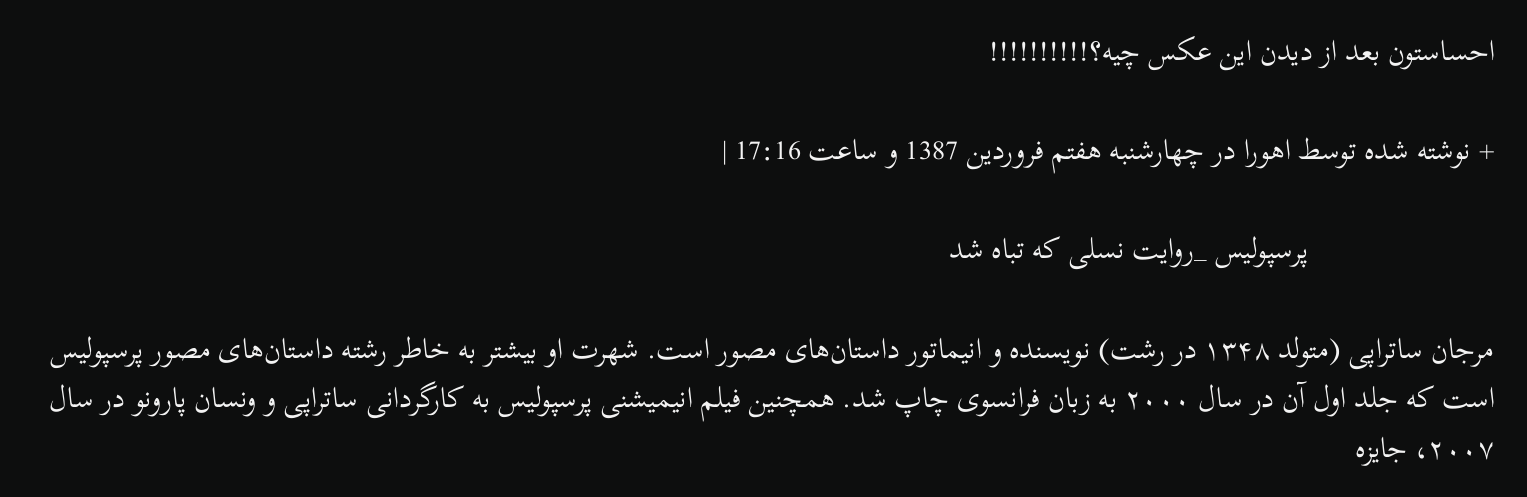احساستون بعد از دیدن این عکس چیه؟!!!!!!!!!!

+ نوشته شده توسط اهورا در چهارشنبه هفتم فروردین 1387 و ساعت 17:16 |

                        پرسپولیس _روایت نسلی که تباه شد

مرجان ساتراپی (متولد ۱۳۴۸ در رشت) نویسنده و انیماتور داستان‌های مصور است. شهرت او بیشتر به خاطر رشته داستان‌های مصور پرسپولیس است که جلد اول آن در سال ۲۰۰۰ به زبان فرانسوی چاپ شد. همچنین فیلم انیمیشنی پرسپولیس به کارگردانی ساتراپی و ونسان پارونو در سال ۲۰۰۷، جایزه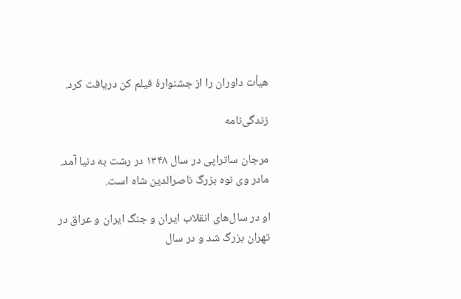هیأت داوران را از جشنوارهٔ فیلم کن دریافت کرد.

زندگی‌نامه

مرجان ساتراپی در سال ۱۳۴۸ در رشت به دنیا آمد. مادر وی نوه بزرگ ناصرالدین شاه است.

او در سا‌‌ل‌های انقلاب ایران و جنگ ایران و عراق در تهران بزرگ شد و در سال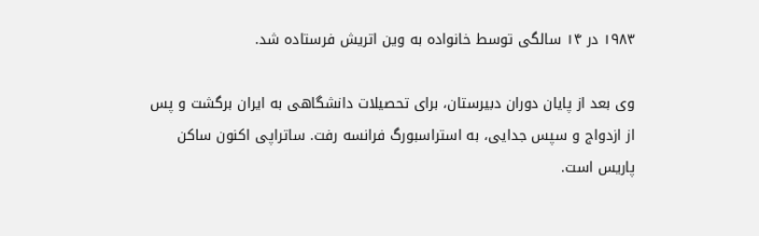۱۹۸۳ در ۱۴ سالگی توسط خانواده به وین اتریش فرستاده شد.

وی بعد از پایان دوران دبیرستان، برای تحصیلات دانشگاهی به ایران برگشت و پس از ازدواج و سپس جدایی، به استراسبورگ فرانسه رفت. ساتراپی اکنون ساکن پاریس است.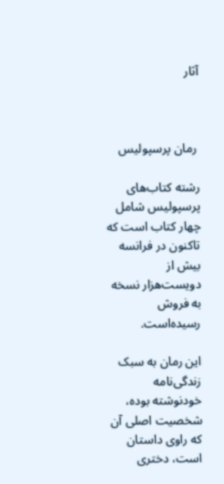آثار



 رمان پرسپولیس

رشته کتاب‌های پرسپولیس شامل چهار کتاب است که تاکنون در فرانسه بیش از دویست‌هزار نسخه به فروش رسیده‌است.

این رمان به سبک زندگی‌نامه خودنوشته بوده، شخصیت اصلی آن که راوی داستان است، دختری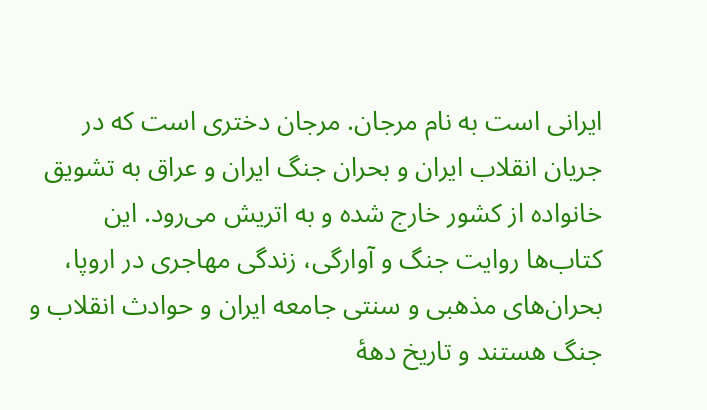ایرانی است به نام مرجان. مرجان دختری است که در جریان انقلاب ایران و بحران جنگ ایران و عراق به تشویق خانواده از کشور خارج شده و به اتریش می‌رود. این کتاب‌ها روایت جنگ و آوارگی، زندگی مهاجری در اروپا، بحران‌های مذهبی و سنتی جامعه ایران و حوادث انقلاب و جنگ هستند و تاریخ دههٔ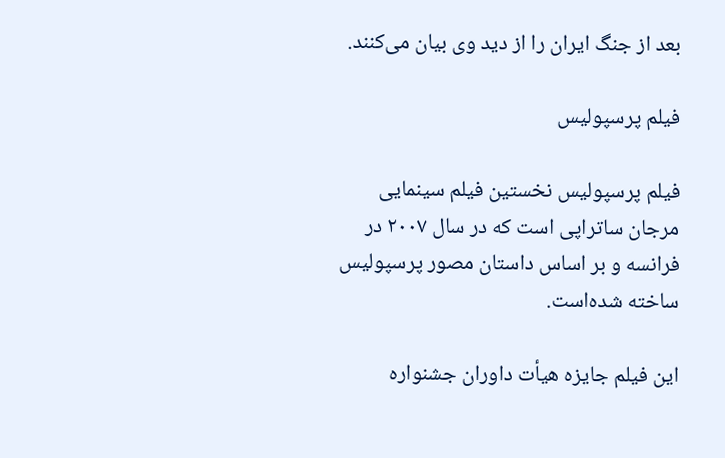بعد از جنگ ایران را از دید وی بیان می‌کنند.

فیلم پرسپولیس

فیلم پرسپولیس نخستین فیلم سینمایی مرجان ساتراپی است که در سال ۲۰۰۷ در فرانسه و بر اساس داستان مصور پرسپولیس ساخته شده‌است.

این فیلم جایزه هیأت داوران جشنواره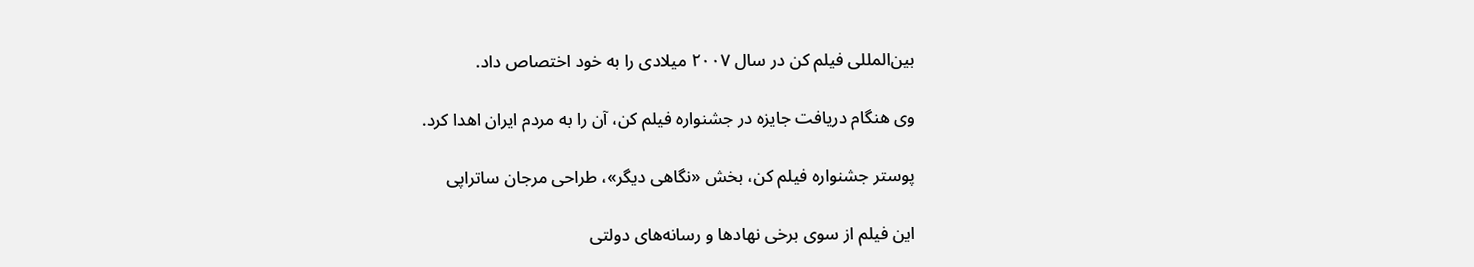بین‌المللی فیلم کن در سال ۲۰۰۷ میلادی را به خود اختصاص داد.

وی هنگام دریافت جایزه در جشنواره فیلم کن، آن را به مردم ایران اهدا کرد.

پوستر جشنواره فیلم کن، بخش «نگاهی دیگر»، طراحی مرجان ساتراپی

این فیلم از سوی برخی نهادها و رسانه‌های دولتی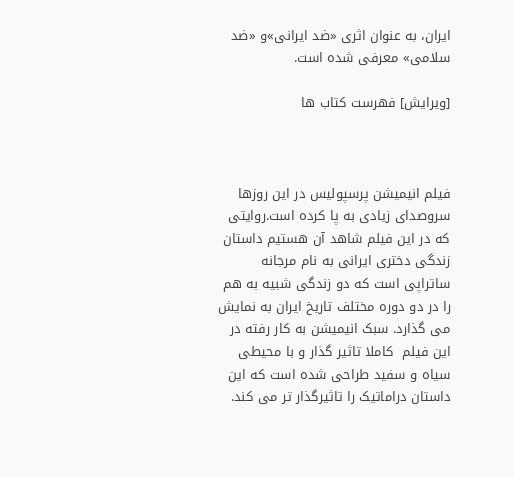ایران، به عنوان اثری «ضد ایرانی»و «ضد سلامی» معرفی شده است.

[ویرایش] فهرست کتاب ها



فیلم انیمیشن پرسپولیس در این روزها سروصدای زیادی به پا کرده است.روایتی که در این فیلم شاهد آن هستیم داستان زندگی دختری ایرانی به نام مرجانه ساتراپی است که دو زندگی شبیه به هم را در دو دوره مختلف تاریخ ایران به نمایش می گذارد. سبک انیمیشن به کار رفته در این فیلم  کاملا تاثیر گذار و با محیطی سیاه و سفید طراحی شده است که این داستان دراماتیک را تاثیرگذار تر می کند.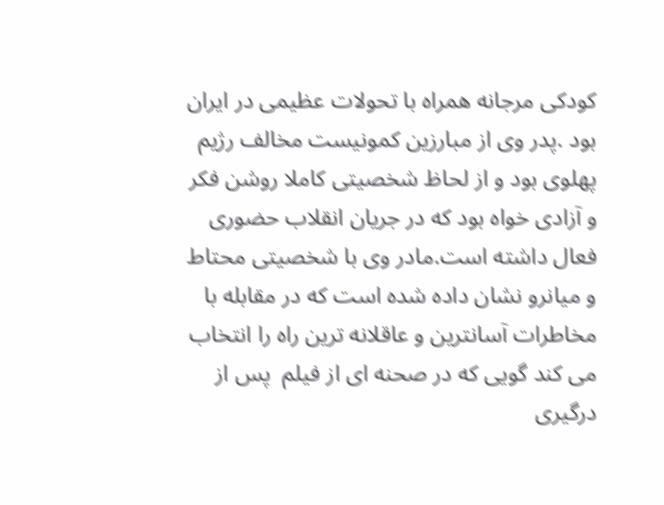کودکی مرجانه همراه با تحولات عظیمی در ایران بود .پدر وی از مبارزین کمونیست مخالف رژیم پهلوی بود و از لحاظ شخصیتی کاملا روشن فکر  و آزادی خواه بود که در جریان انقلاب حضوری فعال داشته است.مادر وی با شخصیتی محتاط  و میانرو نشان داده شده است که در مقابله با مخاطرات آسانترین و عاقلانه ترین راه را انتخاب می کند گویی که در صحنه ای از فیلم  پس از درگیری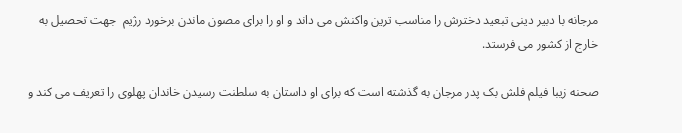مرجانه با دبیر دینی تبعید دخترش را مناسب ترین واکنش می داند و او را برای مصون ماندن برخورد رژیم  جهت تحصیل به خارج از کشور می فرستد.

صحنه زیبا فیلم فلش بک پدر مرجان به گذشته است که برای او داستان به سلطنت رسیدن خاندان پهلوی را تعریف می کند و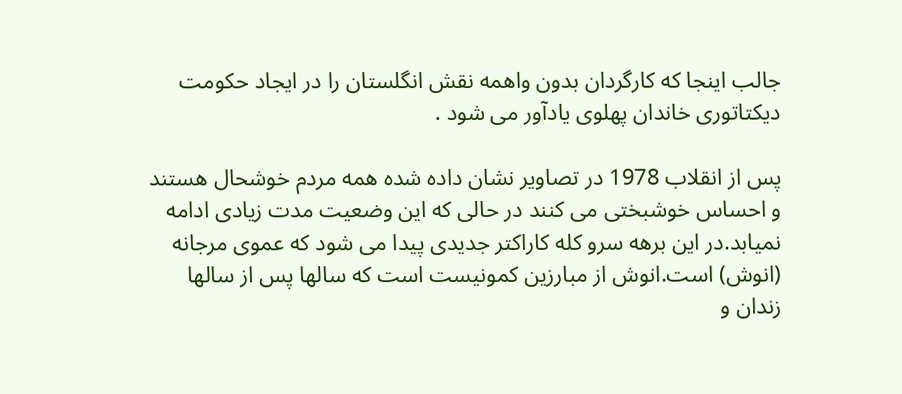جالب اینجا که کارگردان بدون واهمه نقش انگلستان را در ایجاد حکومت دیکتاتوری خاندان پهلوی یادآور می شود .

پس از انقلاب 1978 در تصاویر نشان داده شده همه مردم خوشحال هستند و احساس خوشبختی می کنند در حالی که این وضعیت مدت زیادی ادامه نمیابد.در این برهه سرو کله کاراکتر جدیدی پیدا می شود که عموی مرجانه (انوش) است.انوش از مبارزین کمونیست است که سالها پس از سالها زندان و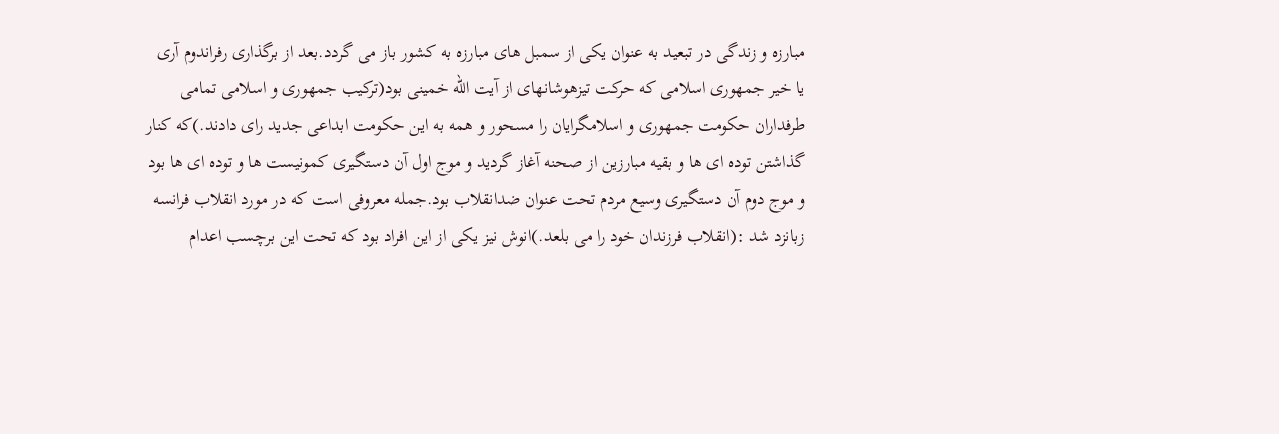مبارزه و زندگی در تبعید به عنوان یکی از سمبل های مبارزه به کشور باز می گردد.بعد از برگذاری رفراندوم آری یا خیر جمهوری اسلامی که حرکت تیزهوشانهای از آیت الله خمینی بود(ترکیب جمهوری و اسلامی تمامی طرفداران حکومت جمهوری و اسلامگرایان را مسحور و همه به این حکومت ابداعی جدید رای دادند.)که کنار گذاشتن توده ای ها و بقیه مبارزین از صحنه آغاز گردید و موج اول آن دستگیری کمونیست ها و توده ای ها بود و موج دوم آن دستگیری وسیع مردم تحت عنوان ضدانقلاب بود.جمله معروفی است که در مورد انقلاب فرانسه زبانزد شد :(انقلاب فرزندان خود را می بلعد.)انوش نیز یکی از این افراد بود که تحت این برچسب اعدام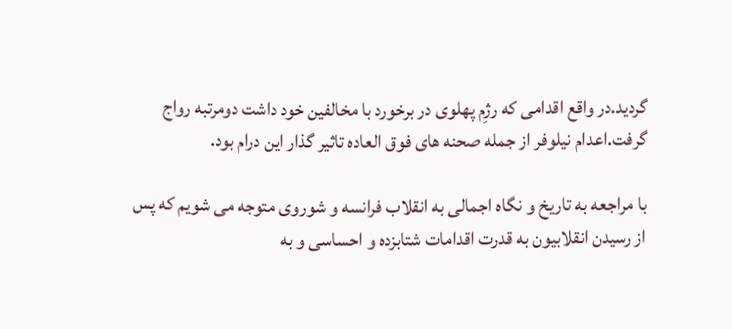گردید.در واقع اقدامی که رژِم پهلوی در برخورد با مخالفین خود داشت دومرتبه رواج گرفت.اعدام نیلوفر از جمله صحنه های فوق العاده تاثیر گذار این درام بود.

با مراجعه به تاریخ و نگاه اجمالی به انقلاب فرانسه و شوروی متوجه می شویم که پس از رسیدن انقلابیون به قدرت اقدامات شتابزده و احساسی و به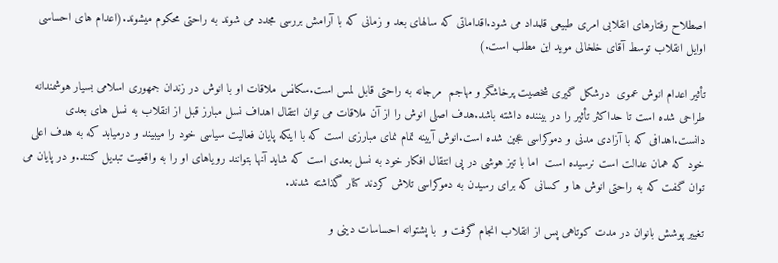اصطلاح رفتارهای انقلابی امری طبیعی قلمداد می شود.اقداماتی که سالهای بعد و زمانی که با آرامش بررسی مجدد می شوند به راحتی محکوم میشوند.(اعدام های احساسی اوایل انقلاب توسط آقای خلخالی موید این مطلب است.)

تأثیر اعدام انوش عموی  درشکل گیری شخصیت پرخاشگر و مهاجم  مرجانه به راحتی قابل لمس است.سکانس ملاقات او با انوش در زندان جمهوری اسلامی بسیار هوشمندانه طراحی شده است تا حداکثر تأثیر را در بیننده داشته باشد.هدف اصلی انوش را از آن ملاقات می توان انتقال اهداف نسل مبارز قبل از انقلاب به نسل های بعدی دانست.اهدافی که با آزادی مدنی و دموکراسی عجین شده است.انوش آیینه تمام نمای مبارزی است که با اینکه پایان فعالیت سیاسی خود را میبیند و درمیابد که به هدف اعلی خود که همان عدالت است نرسیده است  اما با تیز هوشی در پی انتقال افکار خود به نسل بعدی است که شاید آنها بتوانند رویاهای او را به واقعیت تبدیل کنند.و در پایان می توان گفت که به راحتی انوش ها و کسانی که برای رسیدن به دموکراسی تلاش کردند کنار گذاشته شدند.

تغییر پوشش بانوان در مدت کوتاهی پس از انقلاب انجام گرفت و  با پشتوانه احساسات دینی و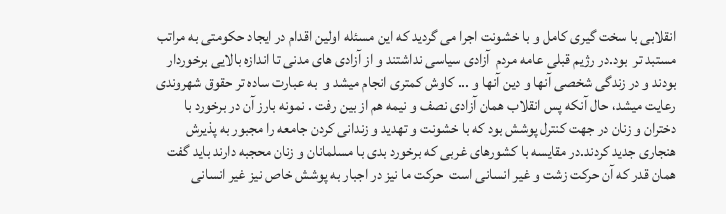انقلابی با سخت گیری کامل و با خشونت اجرا می گردید که این مسئله اولین اقدام در ایجاد حکومتی به مراتب مستبد تر  بود.در رژیم قبلی عامه مردم  آزادی سیاسی نداشتند و از آزادی های مدنی تا اندازه بالایی برخوردار بودند و در زندگی شخصی آنها و دین آنها و ... کاوش کمتری انجام میشد و  به عبارت ساده تر حقوق شهروندی رعایت میشد، حال آنکه پس انقلاب همان آزادی نصف و نیمه هم از بین رفت . نمونه بارز آن در برخورد با دختران و زنان در جهت کنترل پوشش بود که با خشونت و تهدید و زندانی کردن جامعه را مجبور به پذیرش هنجاری جدید کردند.در مقایسه با کشورهای غربی که برخورد بدی با مسلمانان و زنان محجبه دارند باید گفت همان قدر که آن حرکت زشت و غیر انسانی است  حرکت ما نیز در اجبار به پوشش خاص نیز غیر انسانی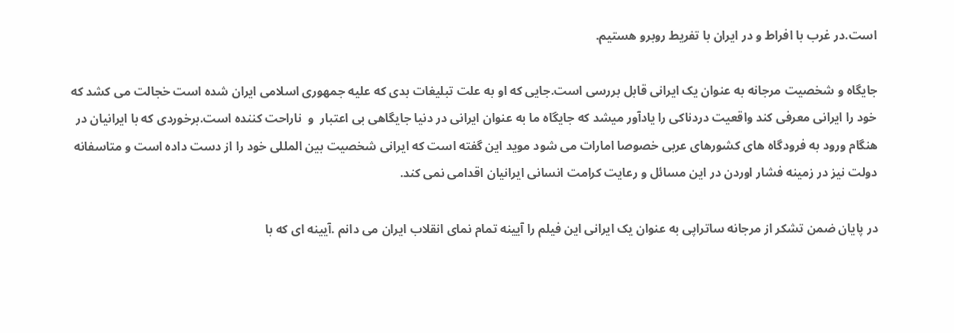است.در غرب با افراط و در ایران با تفریط روبرو هستیم.

جایگاه و شخصیت مرجانه به عنوان یک ایرانی قابل بررسی است.جایی که او به علت تبلیغات بدی که علیه جمهوری اسلامی ایران شده است خجالت می کشد که خود را ایرانی معرفی کند واقعیت دردناکی را یادآور میشد که جایگاه ما به عنوان ایرانی در دنیا جایگاهی بی اعتبار  و  ناراحت کننده است.برخوردی که با ایرانیان در هنگام ورود به فرودگاه های کشورهای عربی خصوصا امارات می شود موید این گفته است که ایرانی شخصیت بین المللی خود را از دست داده است و متاسفانه دولت نیز در زمینه فشار اوردن در این مسائل و رعایت کرامت انسانی ایرانیان اقدامی نمی کند.

در پایان ضمن تشکر از مرجانه ساتراپی به عنوان یک ایرانی این فیلم را آیینه تمام نمای انقلاب ایران می دانم .آیینه ای که با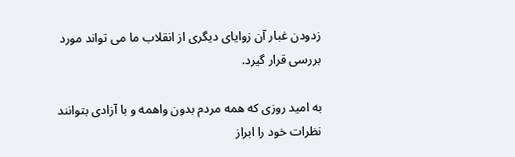زدودن غبار آن زوایای دیگری از انقلاب ما می تواند مورد بررسی قرار گیرد.

به امید روزی که همه مردم بدون واهمه و با آزادی بتوانند نظرات خود را ابراز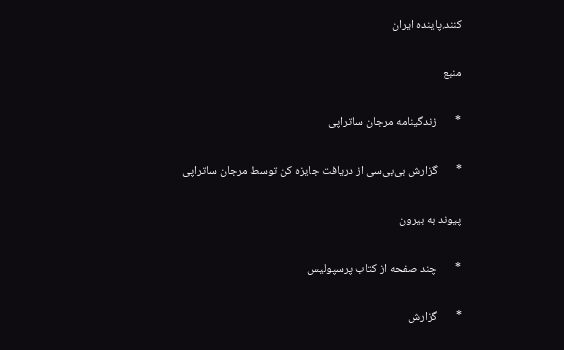کنند.پاینده ایران

منبع

*       زندگینامه مرجان ساتراپی

*       گزارش بی‌بی‌سی از دریافت جایزه کن توسط مرجان ساتراپی

پیوند به بیرون

*       چند صفحه از کتاب پرسپولیس

*       گزارش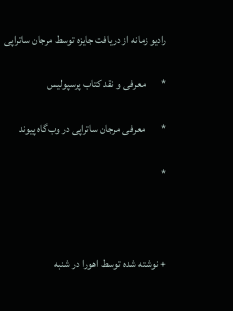رادیو زمانه از دریافت جایزه توسط مرجان ساتراپی

*       معرفی و نقد کتاب پرسپولیس

*       معرفی مرجان ساتراپی در وب‌گاه پیوند

*



+ نوشته شده توسط اهورا در شنبه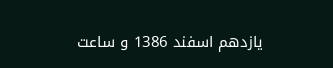یازدهم اسفند 1386 و ساعت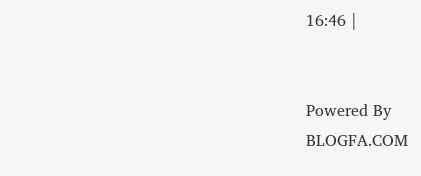16:46 |


Powered By
BLOGFA.COM